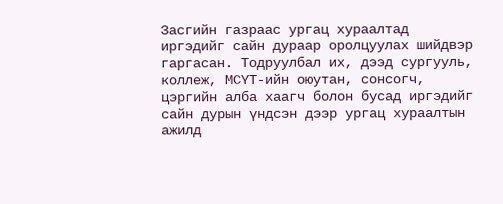Засгийн газраас ургац хураалтад иргэдийг сайн дураар оролцуулах шийдвэр гаргасан. Тодруулбал их, дээд сургууль, коллеж, МСҮТ-ийн оюутан, сонсогч, цэргийн алба хаагч болон бусад иргэдийг сайн дурын үндсэн дээр ургац хураалтын ажилд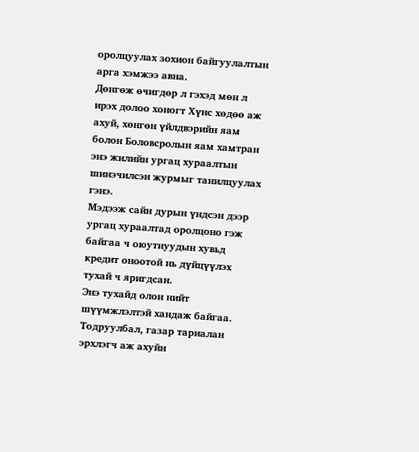оролцуулах зохион байгуулалтын арга хэмжээ авна.
Дөнгөж өчигдөр л гэхэд мөн л ирэх долоо хоногт Хүнс хөдөө аж ахуй, хөнгөн үйлдвэрийн яам болон Боловсролын яам хамтран энэ жилийн ургац хураалтын шинэчилсэн журмыг танилцуулах гэнэ.
Мэдээж сайн дурын үндсэн дээр ургац хураалтад оролцоно гэж байгаа ч оюутнуудын хувьд кредит оноотой нь дүйцүүлэх тухай ч яригдсан.
Энэ тухайд олон нийт шүүмжлэлтэй хандаж байгаа. Тодруулбал, газар тариалан эрхлэгч аж ахуйн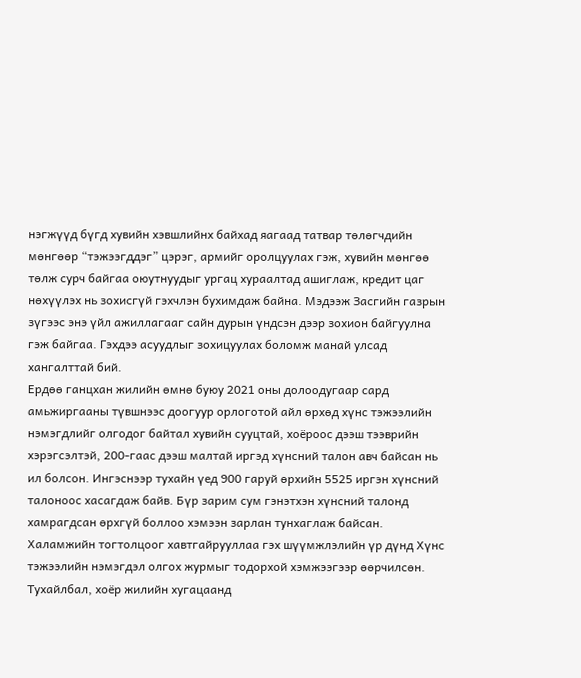нэгжүүд бүгд хувийн хэвшлийнх байхад яагаад татвар төлөгчдийн мөнгөөр “тэжээгддэг” цэрэг, армийг оролцуулах гэж, хувийн мөнгөө төлж сурч байгаа оюутнуудыг ургац хураалтад ашиглаж, кредит цаг нөхүүлэх нь зохисгүй гэхчлэн бухимдаж байна. Мэдээж Засгийн газрын зүгээс энэ үйл ажиллагааг сайн дурын үндсэн дээр зохион байгуулна гэж байгаа. Гэхдээ асуудлыг зохицуулах боломж манай улсад хангалттай бий.
Ердөө ганцхан жилийн өмнө буюу 2021 оны долоодугаар сард амьжиргааны түвшнээс доогуур орлоготой айл өрхөд хүнс тэжээлийн нэмэгдлийг олгодог байтал хувийн сууцтай, хоёроос дээш тээврийн хэрэгсэлтэй, 200-гаас дээш малтай иргэд хүнсний талон авч байсан нь ил болсон. Ингэснээр тухайн үед 900 гаруй өрхийн 5525 иргэн хүнсний талоноос хасагдаж байв. Бүр зарим сум гэнэтхэн хүнсний талонд хамрагдсан өрхгүй боллоо хэмээн зарлан тунхаглаж байсан. Халамжийн тогтолцоог хавтгайрууллаа гэх шүүмжлэлийн үр дүнд Хүнс тэжээлийн нэмэгдэл олгох журмыг тодорхой хэмжээгээр өөрчилсөн.
Тухайлбал, хоёр жилийн хугацаанд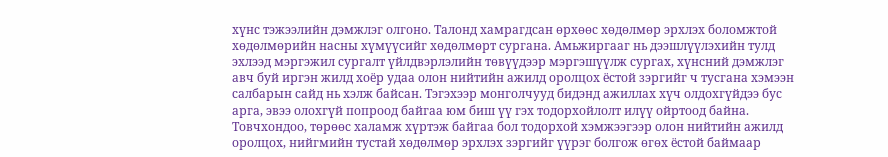хүнс тэжээлийн дэмжлэг олгоно. Талонд хамрагдсан өрхөөс хөдөлмөр эрхлэх боломжтой хөдөлмөрийн насны хүмүүсийг хөдөлмөрт сургана. Амьжиргааг нь дээшлүүлэхийн тулд эхлээд мэргэжил сургалт үйлдвэрлэлийн төвүүдээр мэргэшүүлж сургах, хүнсний дэмжлэг авч буй иргэн жилд хоёр удаа олон нийтийн ажилд оролцох ёстой зэргийг ч тусгана хэмээн салбарын сайд нь хэлж байсан. Тэгэхээр монголчууд бидэнд ажиллах хүч олдохгүйдээ бус арга, эвээ олохгүй попроод байгаа юм биш үү гэх тодорхойлолт илүү ойртоод байна. Товчхондоо, төрөөс халамж хүртэж байгаа бол тодорхой хэмжээгээр олон нийтийн ажилд оролцох, нийгмийн тустай хөдөлмөр эрхлэх зэргийг үүрэг болгож өгөх ёстой баймаар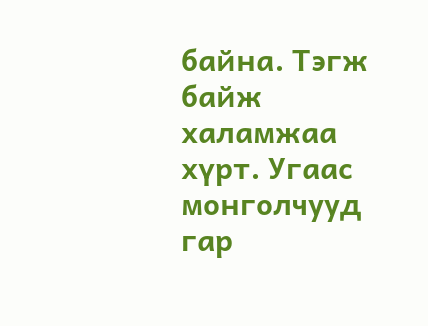байна. Тэгж байж халамжаа хүрт. Угаас монголчууд гар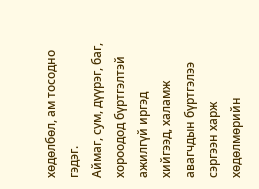хөдөлбөл, ам тосодно гэдэг.
Аймаг, сум, дүүрэг, баг, хороодод бүртгэлтэй ажилгүй иргэд хийгээд, халамж авагчдын бүртгэлээ сэргээн харж хөдөлмөрийн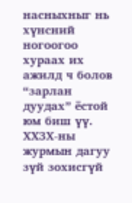насныхныг нь хүнсний ногоогоо хураах их ажилд ч болов “зарлан дуудах” ёстой юм биш үү.
ХХЗХ-ны журмын дагуу зүй зохисгүй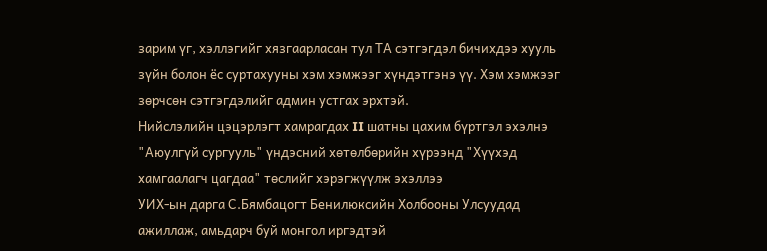зарим үг, хэллэгийг хязгаарласан тул ТА сэтгэгдэл бичихдээ хууль зүйн болон ёс суртахууны хэм хэмжээг хүндэтгэнэ үү. Хэм хэмжээг зөрчсөн сэтгэгдэлийг админ устгах эрхтэй.
Нийслэлийн цэцэрлэгт хамрагдах II шатны цахим бүртгэл эхэлнэ
"Аюулгүй сургууль" үндэсний хөтөлбөрийн хүрээнд "Хүүхэд хамгаалагч цагдаа" төслийг хэрэгжүүлж эхэллээ
УИХ-ын дарга С.Бямбацогт Бенилюксийн Холбооны Улсуудад ажиллаж, амьдарч буй монгол иргэдтэй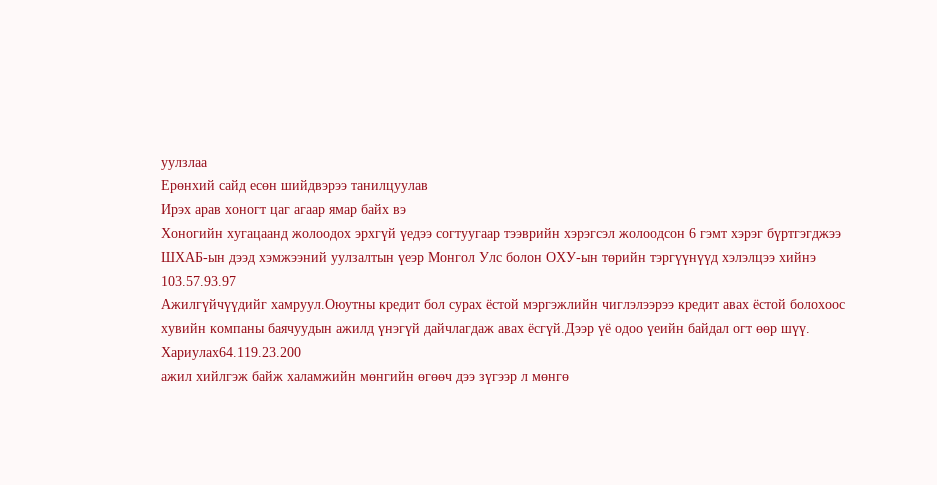уулзлаа
Ерөнхий сайд есөн шийдвэрээ танилцуулав
Ирэх арав хоногт цаг агаар ямар байх вэ
Хоногийн хугацаанд жолоодох эрхгүй үедээ согтуугаар тээврийн хэрэгсэл жолоодсон 6 гэмт хэрэг бүртгэгджээ
ШХАБ-ын дээд хэмжээний уулзалтын үеэр Монгол Улс болон ОХУ-ын төрийн тэргүүнүүд хэлэлцээ хийнэ
103.57.93.97
Ажилгүйчүүдийг хамруул.Оюутны кредит бол сурах ёстой мэргэжлийн чиглэлээрээ кредит авах ёстой болохоос хувийн компаны баячуудын ажилд үнэгүй дайчлагдаж авах ёсгүй.Дээр үё одоо үеийн байдал огт өөр шүү.
Хариулах64.119.23.200
ажил хийлгэж байж халамжийн мөнгийн өгөөч дээ зүгээр л мөнгө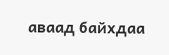аваад байхдаа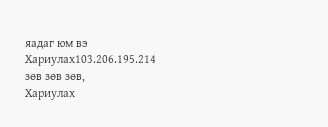яадаг юм вэ
Хариулах103.206.195.214
зөв зөв зөв,
Хариулах